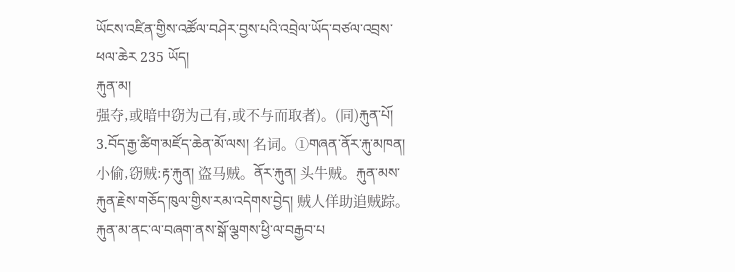ཡོངས་འཛིན་གྱིས་འཚོལ་བཤེར་བྱས་པའི་འབྲེལ་ཡོད་བཙལ་འབྲས་ཕལ་ཆེར 235 ཡོད།
རྐུན་མ།
强夺,或暗中窃为己有,或不与而取者)。(同)རྐུན་པོ། 3.བོད་རྒྱ་ཚིག་མཛོད་ཆེན་མོ་ལས། 名词。①གཞན་ནོར་རྐུ་མཁན། 小偷,窃贼:རྟ་རྐུན། 盗马贼。ནོར་རྐུན། 头牛贼。རྐུན་མས་རྐུན་རྗེས་གཅོད་ཁུལ་གྱིས་རམ་འདེགས་བྱེད། 贼人佯助追贼踪。རྐུན་མ་ནང་ལ་བཞག་ནས་སྒོ་ལྕགས་ཕྱི་ལ་བརྒྱབ་པ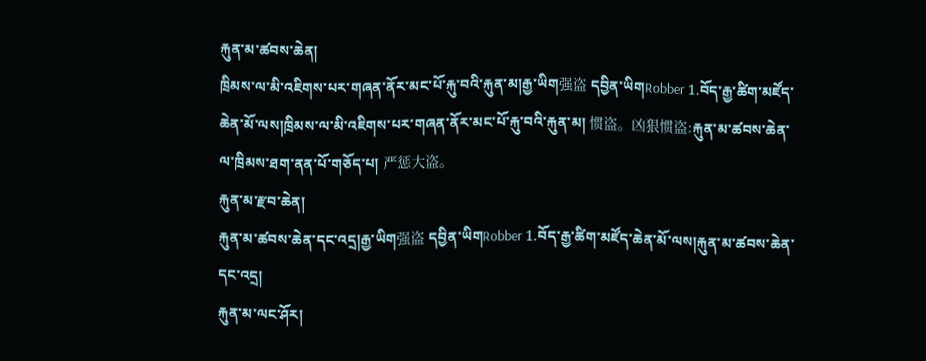རྐུན་མ་ཚབས་ཆེན།
ཁྲིམས་ལ་མི་འཇིགས་པར་གཞན་ནོར་མང་པོ་རྐུ་བའི་རྐུན་མ།རྒྱ་ཡིག强盗 དབྱིན་ཡིགRobber 1.བོད་རྒྱ་ཚིག་མཛོད་ཆེན་མོ་ལས།ཁྲིམས་ལ་མི་འཇིགས་པར་གཞན་ནོར་མང་པོ་རྐུ་བའི་རྐུན་མ། 惯盗。凶狠惯盗:རྐུན་མ་ཚབས་ཆེན་ལ་ཁྲིམས་ཐག་ནན་པོ་གཅོད་པ། 严惩大盗。
རྐུན་མ་རྫབ་ཆེན།
རྐུན་མ་ཚབས་ཆེན་དང་འདྲ།རྒྱ་ཡིག强盗 དབྱིན་ཡིགRobber 1.བོད་རྒྱ་ཚིག་མཛོད་ཆེན་མོ་ལས།རྐུན་མ་ཚབས་ཆེན་དང་འདྲ།
རྐུན་མ་ལང་ཤོར།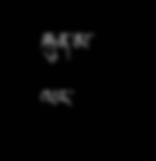རྐུན་མ་ལང་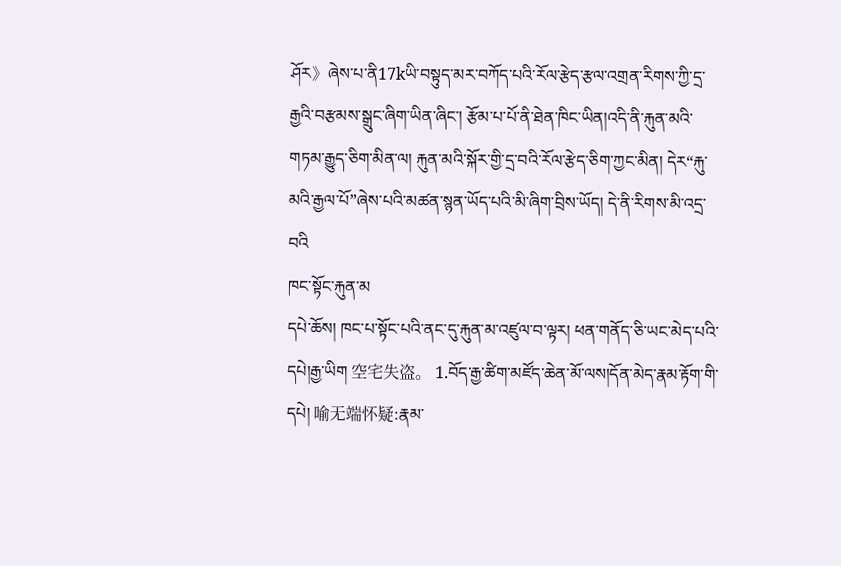ཤོར》ཞེས་པ་ནི17kཡི་བསྟུད་མར་བཀོད་པའི་རོལ་རྩེད་རྩལ་འགྲན་རིགས་ཀྱི་དྲ་རྒྱའི་བརྩམས་སྒྲུང་ཞིག་ཡིན་ཞིང་། རྩོམ་པ་པོ་ནི་ཐེན་ཁིང་ཡིན།འདི་ནི་རྐུན་མའི་གཏམ་རྒྱུད་ཅིག་མིན་ལ། རྐུན་མའི་སྐོར་གྱི་དྲ་བའི་རོལ་རྩེད་ཅིག་ཀྱང་མིན། དེར“རྐུ་མའི་རྒྱལ་པོ”ཞེས་པའི་མཚན་སྙན་ཡོད་པའི་མི་ཞིག་བྲིས་ཡོད། དེ་ནི་རིགས་མི་འདྲ་བའི
ཁང་སྟོང་རྐུན་མ
དཔེ་ཆོས། ཁང་པ་སྟོང་པའི་ནང་དུ་རྐུན་མ་འཛུལ་བ་ལྟར། ཕན་གནོད་ཅི་ཡང་མེད་པའི་དཔེ།རྒྱ་ཡིག 空宅失盗。 1.བོད་རྒྱ་ཚིག་མཛོད་ཆེན་མོ་ལས།དོན་མེད་རྣམ་རྟོག་གི་དཔེ། 喻无端怀疑:རྣམ་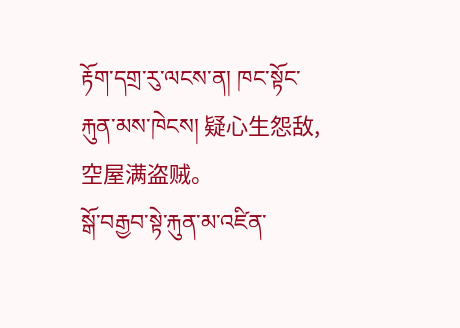རྟོག་དགྲ་རུ་ལངས་ན། ཁང་སྟོང་རྐུན་མས་ཁེངས། 疑心生怨敌,空屋满盗贼。
སྒོ་བརྒྱབ་སྟེ་རྐུན་མ་འཛིན་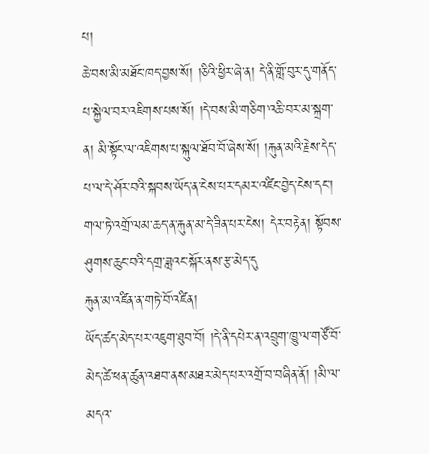པ།
ཆེ་བས་མི་མཐོང་ཁད་བྱས་སོ། །ཅིའི་ཕྱིར་ཞེ་ན། དེ་ནི་གློ་བུར་དུ་གནོད་པ་སྐྱེལ་བར་འཇིགས་པས་སོ། །དེ་བས་མི་གཅིག་འཆི་བར་མ་སྐྲག་ན། མི་སྟོང་ལ་འཇིགས་པ་སྐུལ་ཐོབ་བོ་ཞེས་སོ། །རྐུན་མའི་རྗེས་དེད་པ་ལ་དེ་ཤོར་བའི་སྐབས་ཡོད་ན་ངེས་པར་དམར་འཛིང་བྱེད་ངེས་དང་། གལ་ཏེ་འགྲོ་ལམ་ཆད་ན་རྐུན་མ་དེ་ཟིན་པར་ངེས། དེར་བརྟེན། སྟོབས་ཤུགས་ཆུང་བའི་དགྲ་ཟླའང་སྐོར་ནས་རྩ་མེད་དུ
རྐུན་མ་འཛིན་ན་གཏེ་བོ་འཛིན།
ཡོད་ཚད་མེད་པར་འཇུག་ཐུབ་བོ། །དེ་ནི་དཔེར་ན་འབྲུག་ཁྱུ་ལ་གཙོ་བོ་མེད་ཚེ་ཕན་ཚུན་འཐབ་ནས་མཐར་མེད་པར་འགྲོ་བ་བཞིན་ནོ། །མི་ལ་མདའ་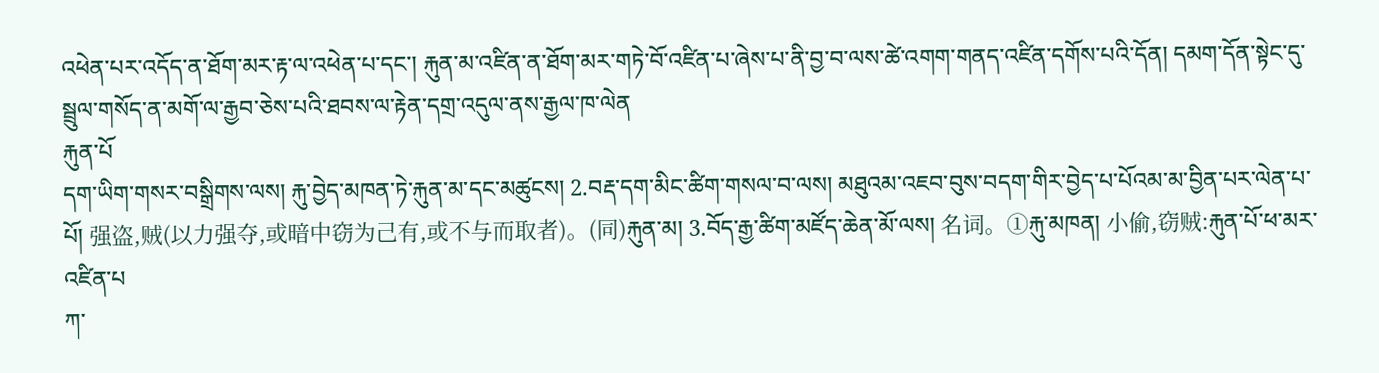འཕེན་པར་འདོད་ན་ཐོག་མར་རྟ་ལ་འཕེན་པ་དང་། རྐུན་མ་འཛིན་ན་ཐོག་མར་གཏེ་བོ་འཛིན་པ་ཞེས་པ་ནི་བྱ་བ་ལས་ཚེ་འགག་གནད་འཛིན་དགོས་པའི་དོན། དམག་དོན་སྟེང་དུ་སྦྲུལ་གསོད་ན་མགོ་ལ་རྒྱབ་ཅེས་པའི་ཐབས་ལ་རྟེན་དགྲ་འདུལ་ནས་རྒྱལ་ཁ་ལེན
རྐུན་པོ
དག་ཡིག་གསར་བསྒྲིགས་ལས། རྐུ་བྱེད་མཁན་ཏེ་རྐུན་མ་དང་མཚུངས། 2.བརྡ་དག་མིང་ཚིག་གསལ་བ་ལས། མཐུའམ་འཇབ་བུས་བདག་གིར་བྱེད་པ་པོའམ་མ་བྱིན་པར་ལེན་པ་པོ། 强盗,贼(以力强夺,或暗中窃为己有,或不与而取者)。(同)རྐུན་མ། 3.བོད་རྒྱ་ཚིག་མཛོད་ཆེན་མོ་ལས། 名词。①རྐུ་མཁན། 小偷,窃贼:རྐུན་པོ་ཕ་མར་འཛིན་པ
ཀ་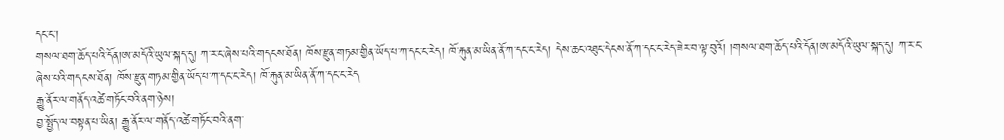དང་ང་།
གསལ་ཐག་ཆོད་པའི་དོན།ཨ་མདོའི་ཡུལ་སྐད་དུ། ཀ་ར་ང་ཞེས་པའི་གདངས་ཐོན། ཁོས་རྫུན་གཏམ་གྱིན་ཡོད་པ་ཀ་དང་ང་རེད། ཁོ་རྐུན་མ་ཡིན་ནོ་ཀ་དང་ང་རེད། དེས་ཆང་འཐུང་དེངས་ནོ་ཀ་དང་ང་རེད་ཟེར་བ་ལྟ་བུའོ། །གསལ་ཐག་ཆོད་པའི་དོན།ཨ་མདོའི་ཡུལ་སྐད་དུ། ཀ་ར་ང་ཞེས་པའི་གདངས་ཐོན། ཁོས་རྫུན་གཏམ་གྱིན་ཡོད་པ་ཀ་དང་ང་རེད། ཁོ་རྐུན་མ་ཡིན་ནོ་ཀ་དང་ང་རེད
རྒྱུ་ནོར་ལ་གནོད་འཚེ་གཏོང་བའི་ནག་ཉེས།
བྱ་སྤྱོད་ལ་བསྟན་པ་ཡིན། རྒྱུ་ནོར་ལ་གནོད་འཚེ་གཏོང་བའི་ནག་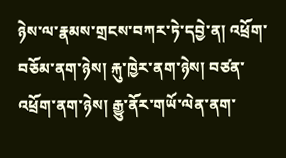ཉེས་ལ་རྣམས་གྲངས་བཀར་ཏེ་དབྱེ་ན། འཕྲོག་བཅོམ་ནག་ཉེས། རྐུ་ཁྱེར་ནག་ཉེས། བཙན་འཕྲོག་ནག་ཉེས། རྒྱུ་ནོར་གཡོ་ལེན་ནག་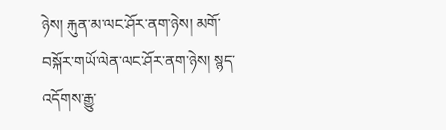ཉེས། རྐུན་མ་ལང་ཤོར་ནག་ཉེས། མགོ་བསྐོར་གཡོ་ལེན་ལང་ཤོར་ནག་ཉེས། སྙད་འདོགས་རྒྱུ་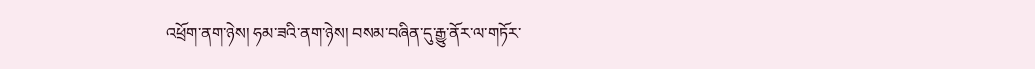འཕྲོག་ནག་ཉེས། ཧམ་ཟའི་ནག་ཉེས། བསམ་བཞིན་དུ་རྒྱུ་ནོར་ལ་གཏོར་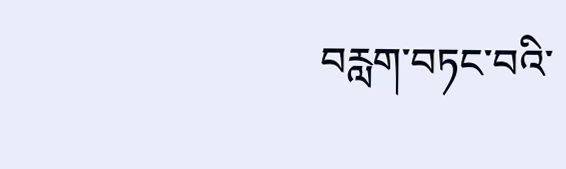བརླག་བཏང་བའི་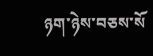ཉག་ཉེས་བཅས་སོ